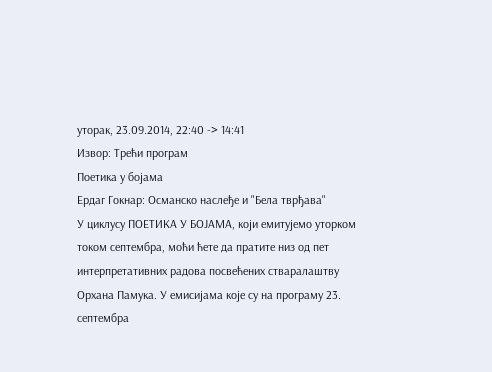уторак, 23.09.2014, 22:40 -> 14:41
Извор: Трећи програм
Поетика у бојама
Ердаг Гокнар: Османско наслеђе и "Бела тврђава"
У циклусу ПОЕТИКА У БОЈАМА, који емитујемо уторком током септембра, моћи ћете да пратите низ од пет интерпретативних радова посвећених стваралаштву Орхана Памука. У емисијама које су на програму 23. септембра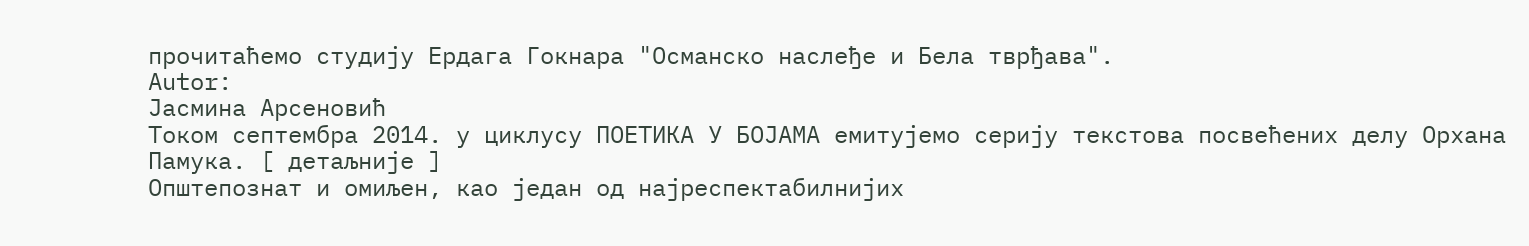прочитаћемо студију Ердага Гокнара "Османско наслеђе и Бела тврђава".
Autor:
Јасмина Арсеновић
Током септембра 2014. у циклусу ПОЕТИКА У БОЈАМА емитујемо серију текстова посвећених делу Орхана Памука. [ детаљније ]
Општепознат и омиљен, као један од најреспектабилнијих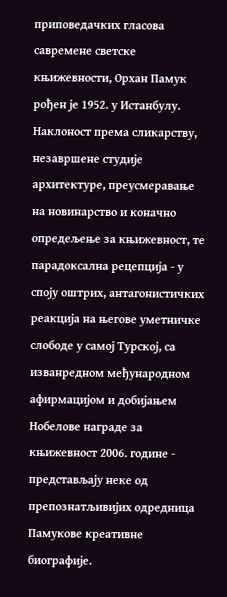приповедачких гласова савремене светске књижевности, Орхан Памук рођен је 1952. у Истанбулу. Наклоност према сликарству, незавршене студије архитектуре, преусмеравање на новинарство и коначно опредељење за књижевност, те парадоксална рецепција - у споју оштрих, антагонистичких реакција на његове уметничке слободе у самој Турској, са изванредном међународном афирмацијом и добијањем Нобелове награде за књижевност 2006. године - представљају неке од препознатљивијих одредница Памукове креативне биографије.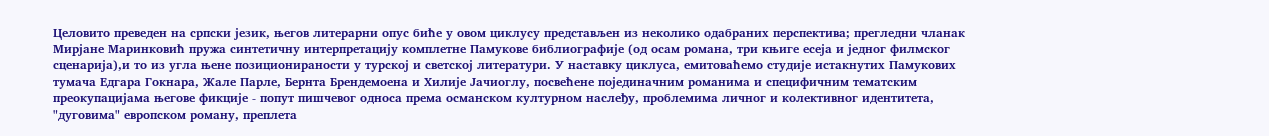Целовито преведен на српски језик, његов литерарни опус биће у овом циклусу представљен из неколико одабраних перспектива; прегледни чланак Мирјане Маринковић пружа синтетичну интерпретацију комплетне Памукове библиографије (од осам романа, три књиге есеја и једног филмског сценарија),и то из угла њене позиционираности у турској и светској литератури. У наставку циклуса, емитоваћемо студије истакнутих Памукових тумача Едгара Гокнара, Жале Парле, Бернта Брендемоена и Хилије Јачиоглу, посвећене појединачним романима и специфичним тематским преокупацијама његове фикције - попут пишчевог односа према османском културном наслеђу, проблемима личног и колективног идентитета, "дуговима" европском роману, преплета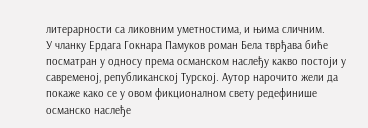литерарности са ликовним уметностима, и њима сличним.
У чланку Ердага Гокнара Памуков роман Бела тврђава биће посматран у односу према османском наслеђу какво постоји у савременој, републиканској Турској. Аутор нарочито жели да покаже како се у овом фикционалном свету редефинише османско наслеђе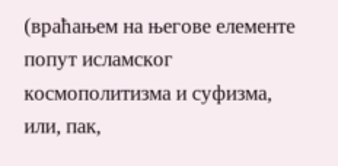(враћањем на његове елементе попут исламског космополитизма и суфизма, или, пак,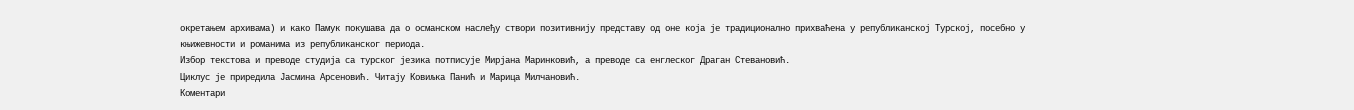окретањем архивама) и како Памук покушава да о османском наслеђу створи позитивнију представу од оне која је традиционално прихваћена у републиканској Турској, посебно у књижевности и романима из републиканског периода.
Избор текстова и преводе студија са турског језика потписује Мирјана Маринковић, а преводе са енглеског Драган Стевановић.
Циклус је приредила Јасмина Арсеновић. Читају Ковиљка Панић и Марица Милчановић.
Коментари